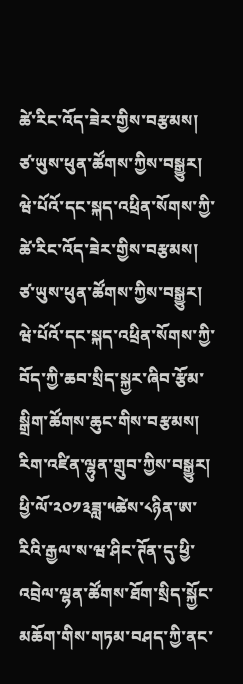ཚེ་རིང་འོད་ཟེར་གྱིས་བརྩམས། ཙ་ཡུས་ཕུན་ཚོགས་ཀྱིས་བསྒྱུར།
ཝེ་པོའོ་དང་སྐད་འཕྲིན་སོགས་ཀྱི་
ཚེ་རིང་འོད་ཟེར་གྱིས་བརྩམས། ཙ་ཡུས་ཕུན་ཚོགས་ཀྱིས་བསྒྱུར།
ཝེ་པོའོ་དང་སྐད་འཕྲིན་སོགས་ཀྱི་
བོད་ཀྱི་ཆབ་སྲིད་སྐྱར་ཞིབ་རྩོམ་སྒྲིག་ཚོགས་ཆུང་གིས་བརྩམས། རིག་འཛིན་ལྷུན་གྲུབ་ཀྱིས་བསྒྱུར།
ཕྱི་ལོ་༢༠༡༣ཟླ་༥ཚེས་༨ཉིན་ཨ་རིའི་རྒྱལ་ས་ཝ་ཤིང་ཊོན་དུ་ཕྱི་འབྲེལ་ལྷན་ཚོགས་ཐོག་སྲིད་སྐྱོང་མཆོག་གིས་གཏམ་བཤད་ཀྱི་ནང་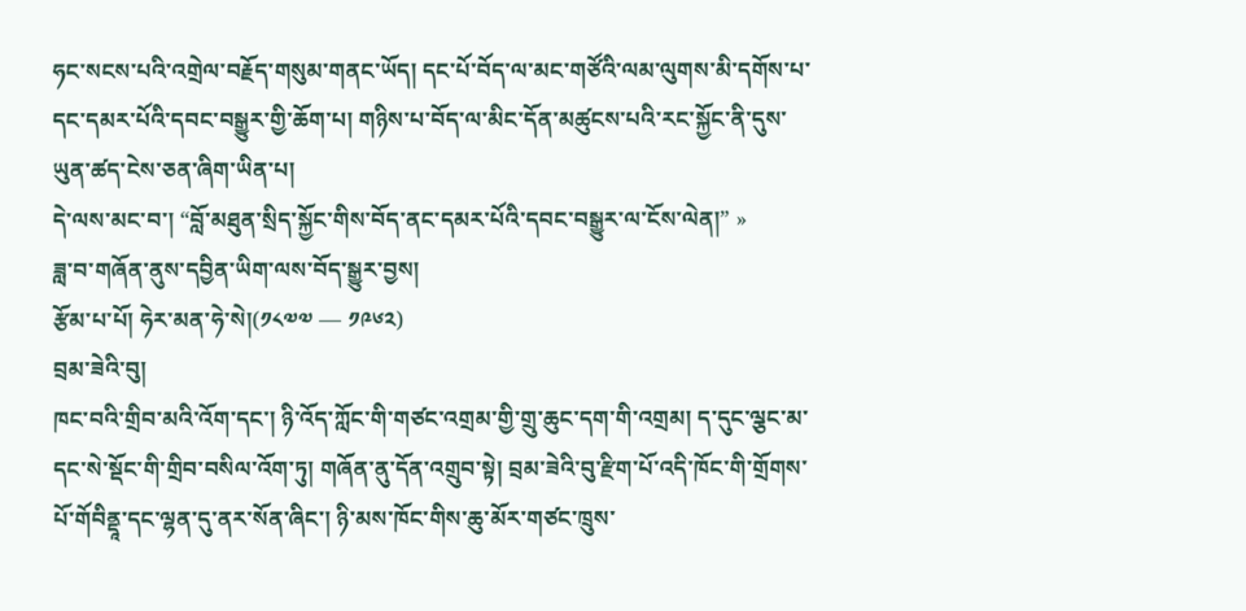ཧང་སངས་པའི་འགྲེལ་བརྗོད་གསུམ་གནང་ཡོད། དང་པོ་བོད་ལ་མང་གཙོའི་ལམ་ལུགས་མི་དགོས་པ་དང་དམར་པོའི་དབང་བསྒྱུར་གྱི་ཆོག་པ། གཉིས་པ་བོད་ལ་མིང་དོན་མཚུངས་པའི་རང་སྐྱོང་ནི་དུས་ཡུན་ཚད་ངེས་ཅན་ཞིག་ཡིན་པ།
དེ་ལས་མང་བ་། “བློ་མཐུན་སྲིད་སྐྱོང་གིས་བོད་ནང་དམར་པོའི་དབང་བསྒྱུར་ལ་ངོས་ལེན།” »
ཟླ་བ་གཞོན་ནུས་དབྱིན་ཡིག་ལས་བོད་སྒྱུར་བྱས།
རྩོམ་པ་པོ། ཧེར་མན་ཧེ་སེ།(༡༨༧༧ — ༡༩༦༢)
བྲམ་ཟེའི་བུ།
ཁང་བའི་གྲིབ་མའི་འོག་དང་། ཉི་འོད་ཀློང་གི་གཙང་འགྲམ་གྱི་གྲུ་ཆུང་དག་གི་འགྲམ། ད་དུང་ལྕང་མ་དང་སེ་སྡོང་གི་གྲིབ་བསིལ་འོག་ཏུ། གཞོན་ནུ་དོན་འགྲུབ་སྟེ། བྲམ་ཟེའི་བུ་རྫིག་པོ་འདི་ཁོང་གི་གྲོགས་པོ་གོབིནྡཱ་དང་ལྷན་དུ་ནར་སོན་ཞིང་། ཉི་མས་ཁོང་གིས་ཆུ་མོར་གཙང་ཁྲུས་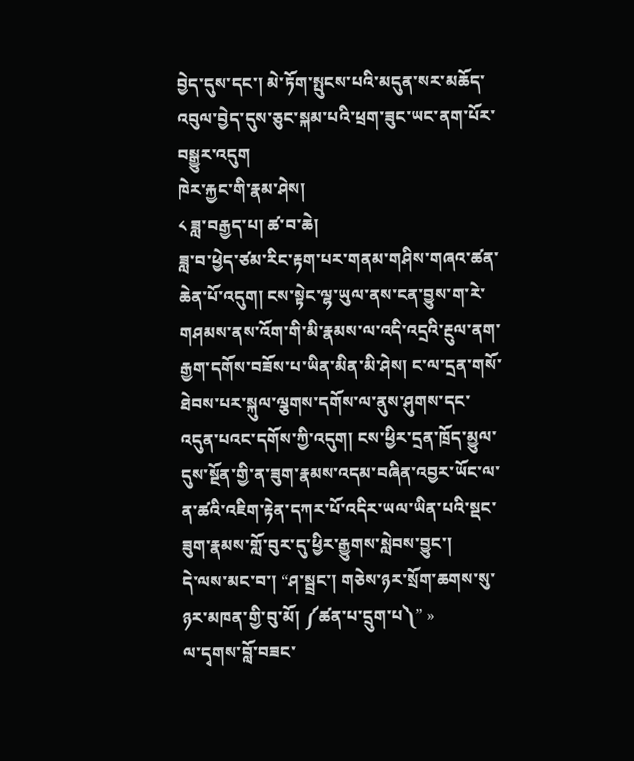བྱེད་དུས་དང་། མེ་ཏོག་སྤུངས་པའི་མདུན་སར་མཆོད་འབུལ་བྱེད་དུས་ཅུང་སྐམ་པའི་ཕྲག་ཟུང་ཡང་ནག་པོར་བསྒྱུར་འདུག
ཁེར་རྐྱང་གི་རྣམ་ཤེས།
༨ ཟླ་བརྒྱད་པ། ཚ་བ་ཆེ།
ཟླ་བ་ཕྱེད་ཙམ་རིང་རྟག་པར་གནམ་གཤིས་གཞའ་ཚན་ཆེན་པོ་འདུག། ངས་སྟེང་ལྷ་ཡུལ་ནས་ངན་བྱུས་ག་རེ་གཤམས་ནས་འོག་གི་མི་རྣམས་ལ་འདི་འདྲའི་རྔུལ་ནག་རྒྱག་དགོས་བཟོས་པ་ཡིན་མིན་མི་ཤེས། ང་ལ་དྲན་གསོ་ཐེབས་པར་སྐུལ་ལྕགས་དགོས་ལ་ནུས་ཤུགས་དང་འདུན་པའང་དགོས་ཀྱི་འདུག། ངས་ཕྱིར་དྲན་ཁྲོད་མྱུལ་དུས་སྔོན་གྱི་ན་ཟུག་རྣམས་འདམ་བཞིན་འབྱར་ཡོང་ལ་ན་ཚའི་འཇིག་རྟེན་དཀར་པོ་འདིར་ཡལ་ཡིན་པའི་སྡང་ཟུག་རྣམས་གློ་བུར་དུ་ཕྱིར་རྒྱུགས་སླེབས་བྱུང་།
དེ་ལས་མང་བ་། “ཤ་སྦྲང་། གཅེས་ཉར་སྲོག་ཆགས་སུ་ཉར་མཁན་གྱི་བུ་མོ། ༼ཚན་པ་དྲུག་པ༽” »
ལ་དྭགས་བློ་བཟང་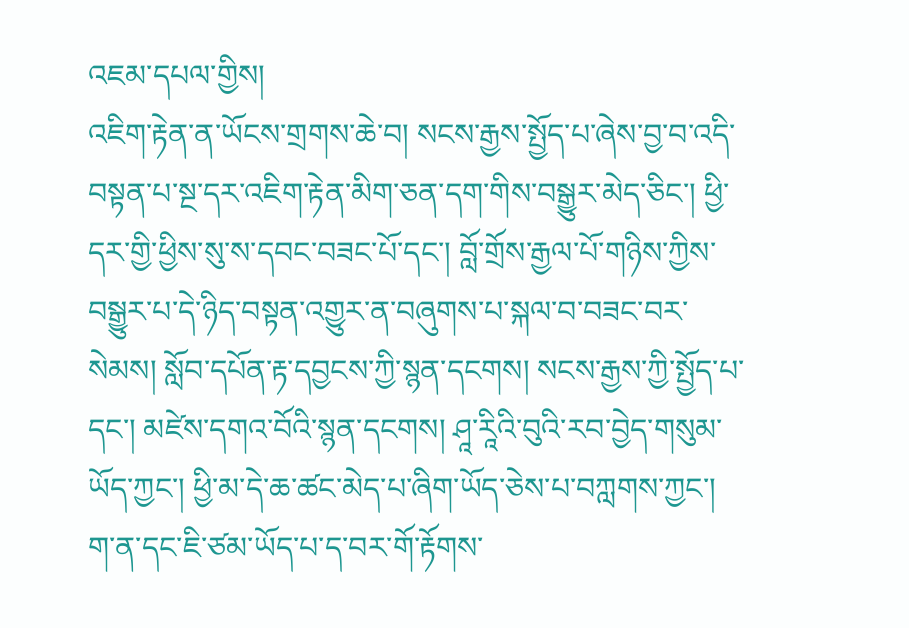འཇམ་དཔལ་གྱིས།
འཇིག་རྟེན་ན་ཡོངས་གྲགས་ཆེ་བ། སངས་རྒྱས་སྤྱོད་པ་ཞེས་བྱ་བ་འདི་བསྟན་པ་སྔ་དར་འཇིག་རྟེན་མིག་ཅན་དག་གིས་བསྒྱུར་མེད་ཅིང་། ཕྱི་དར་གྱི་ཕྱིས་སུ་ས་དབང་བཟང་པོ་དང་། བློ་གྲོས་རྒྱལ་པོ་གཉིས་ཀྱིས་བསྒྱུར་པ་དེ་ཉིད་བསྟན་འགྱུར་ན་བཞུགས་པ་སྐལ་བ་བཟང་བར་སེམས། སློབ་དཔོན་རྟ་དབྱངས་ཀྱི་སྙན་དངགས། སངས་རྒྱས་ཀྱི་སྤྱོད་པ་དང་། མཛེས་དགའ་བོའི་སྙན་དངགས། ཤཱ་རཱིའི་བུའི་རབ་བྱེད་གསུམ་ཡོད་ཀྱང་། ཕྱི་མ་དེ་ཆ་ཚང་མེད་པ་ཞིག་ཡོད་ཅེས་པ་བཀླགས་ཀྱང་། ག་ན་དང་ཇི་ཙམ་ཡོད་པ་ད་བར་གོ་རྟོགས་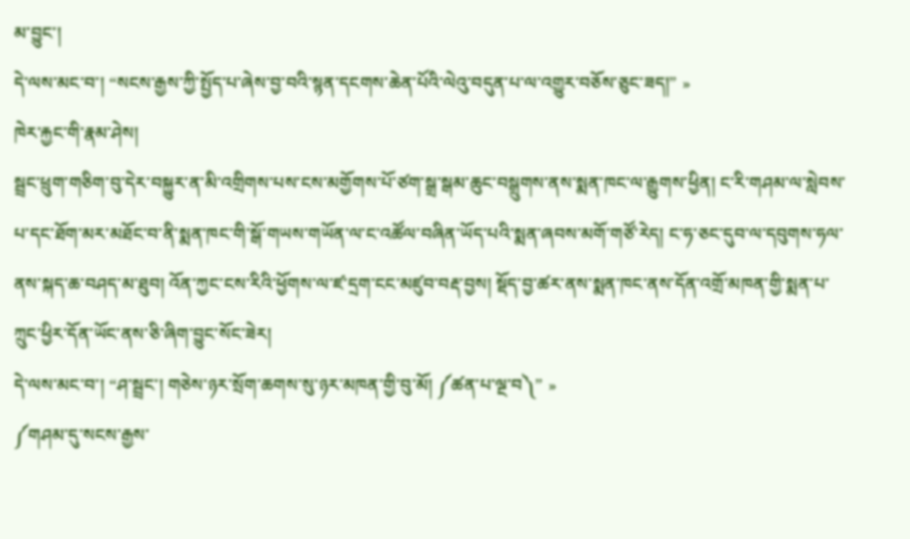མ་བྱུང་།
དེ་ལས་མང་བ་། “སངས་རྒྱས་ཀྱི་སྤྱོད་པ་ཞེས་བྱ་བའི་སྙན་དངགས་ཆེན་པོའི་ལེའུ་བདུན་པ་ལ་འགྱུར་བཅོས་ཅུང་ཟད།” »
ཁེར་རྐྱང་གི་རྣམ་ཤེས།
སྦྲང་ཕྲུག་གཅིག་བུ་དེར་བསྐྱུར་ན་མི་འགྲིགས་པས་ངས་མགྱོགས་པོ་ཙག་སྒྲ་སྒམ་ཆུང་བསྒྲུགས་ནས་སྨན་ཁང་ལ་རྒྱུགས་ཕྱིན། ང་རི་གཤམ་ལ་སླེབས་པ་དང་ཐོག་མར་མཐོང་བ་ནི་སྨན་ཁང་གི་སྒོ་གཡས་གཡོན་ལ་ང་འཚོལ་བཞིན་ཡོད་པའི་སྨན་ཞབས་མགོ་གཙོ་རེད། ང་ཧ་ཅང་དུབ་ལ་དབུགས་ཧལ་ནས་སྐད་ཆ་བཤད་མ་ཐུབ། འོན་ཀྱང་ངས་རིའི་ཕྱོགས་ལ་ཛ་དྲག་ངང་མཛུབ་བརྡ་བྱས། སྡོད་བྱ་ཚར་ནས་སྨན་ཁང་ནས་དོན་འགྲོ་མཁན་གྱི་སྨན་པ་ཀྲུང་ཕྱིར་དོན་ཡོང་ནས་ཅི་ཞིག་བྱུང་སོང་ཟེར།
དེ་ལས་མང་བ་། “ཤ་སྦྲང་། གཅེས་ཉར་སྲོག་ཆགས་སུ་ཉར་མཁན་གྱི་བུ་མོ། ༼ཚན་པ་ལྔ་བ༽” »
༼གཤམ་དུ་སངས་རྒྱས་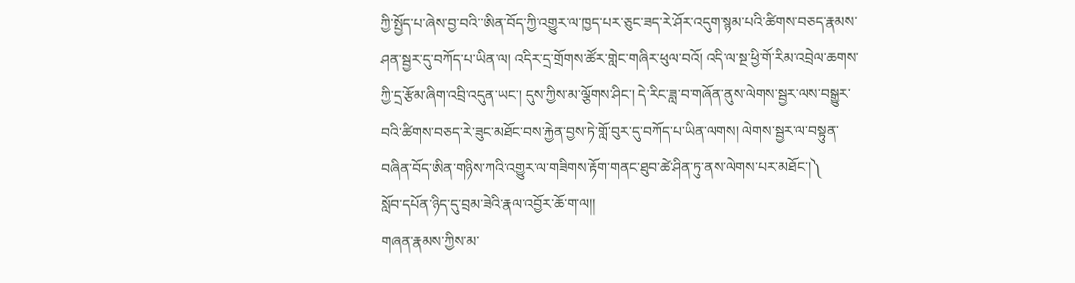ཀྱི་སྤྱོད་པ་ཞེས་བྱ་བའི་་ཨིན་བོད་ཀྱི་འགྱུར་ལ་ཁྱད་པར་ཅུང་ཟད་རེ་ཤོར་འདུག་སྙམ་པའི་ཚིགས་བཅད་རྣམས་ཤན་སྦྱར་དུ་བཀོད་པ་ཡིན་ལ། འདིར་དྲ་གྲོགས་ཚོར་གླེང་གཞིར་ཕུལ་བའོ། འདི་ལ་སྔ་ཕྱི་གོ་རིམ་འབྲེལ་ཆགས་ཀྱི་དྲ་རྩོམ་ཞིག་འབྲི་འདུན་ཡང་། དུས་ཀྱིས་མ་ལྕོགས་ཤིང་། དེ་རིང་ཟླ་བ་གཞོན་ནུས་ལེགས་སྦྱར་ལས་བསྒྱུར་བའི་ཚིགས་བཅད་རེ་ཟུང་མཐོང་བས་རྐྱེན་བྱས་ཏེ་གློ་བུར་དུ་བཀོད་པ་ཡིན་ལགས། ལེགས་སྦྱར་ལ་བསྟུན་བཞིན་བོད་ཨིན་གཉིས་ཀའི་འགྱུར་ལ་གཟིགས་རྟོག་གནང་ཐུབ་ཚེ་ཤིན་ཏུ་ནས་ལེགས་པར་མཐོང་།༽
སློབ་དཔོན་ཉིད་དུ་བྲམ་ཟེའི་རྣལ་འབྱོར་ཆོ་ག་ལ།།
གཞན་རྣམས་ཀྱིས་མ་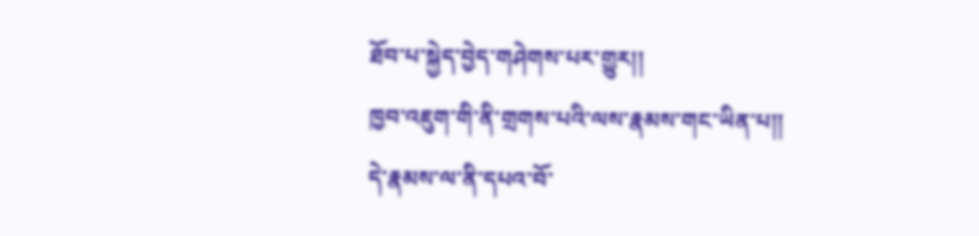ཐོབ་པ་སྐྱེད་བྱེད་གཤེགས་པར་གྱུར།།
ཁྱབ་འཇུག་གི་ནི་གྲགས་པའི་ལས་རྣམས་གང་ཡིན་པ།།
དེ་རྣམས་ལ་ནི་དཔའ་བོ་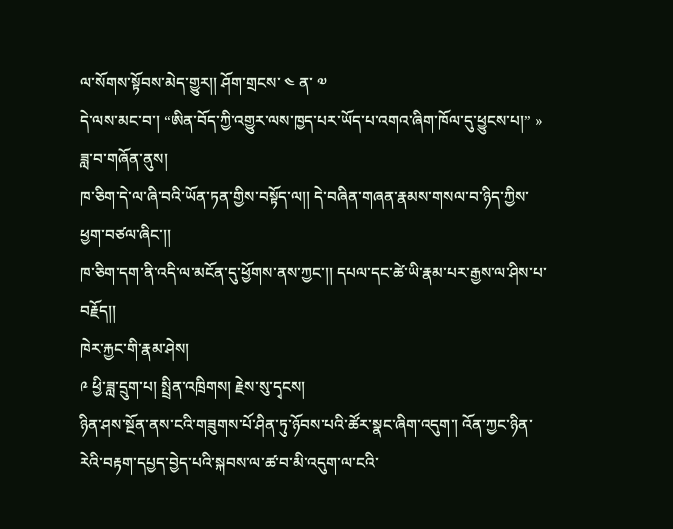ལ་སོགས་སྟོབས་མེད་གྱུར།། ཤོག་གྲངས་ ༤ ན་ ༧
དེ་ལས་མང་བ་། “ཨིན་བོད་ཀྱི་འགྱུར་ལས་ཁྱད་པར་ཡོད་པ་འགའ་ཞིག་ཁོལ་དུ་ཕྱུངས་པ།” »
ཟླ་བ་གཞོན་ནུས།
ཁ་ཅིག་དེ་ལ་ཞི་བའི་ཡོན་ཏན་གྱིས་བསྟོད་ལ།། དེ་བཞིན་གཞན་རྣམས་གསལ་བ་ཉིད་ཀྱིས་ཕྱག་བཙལ་ཞིང་།།
ཁ་ཅིག་དག་ནི་འདི་ལ་མངོན་དུ་ཕྱོགས་ནས་ཀྱང་།། དཔལ་དང་ཚེ་ཡི་རྣམ་པར་རྒྱས་ལ་ཤིས་པ་བརྗོད།།
ཁེར་རྐྱང་གི་རྣམ་ཤེས།
༩ ཕྱི་ཟླ་དྲུག་པ། སྤྲིན་འཁྲིགས། རྗེས་སུ་དྭངས།
ཉིན་ཤས་སྔོན་ནས་ངའི་གཟུགས་པོ་ཤིན་ཏུ་ཉོབས་པའི་ཚོར་སྣང་ཞིག་འདུག་། འོན་ཀྱང་ཉིན་རེའི་བརྟག་དཔྱད་བྱེད་པའི་སྐབས་ལ་ཚ་བ་མི་འདུག་ལ་ངའི་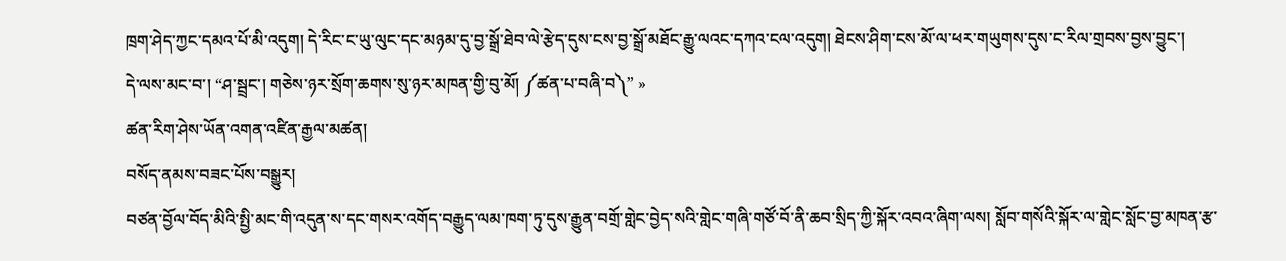ཁྲག་ཤེད་ཀྱང་དམའ་པོ་མི་འདུག། དེ་རིང་ང་ཡུ་ལུང་དང་མཉམ་དུ་བྱ་སྒྲོ་ཐེབ་ལེ་རྩེད་དུས་ངས་བྱ་སྒྲོ་མཐོང་རྒྱུ་ལའང་དཀའ་ངལ་འདུག། ཐེངས་ཤིག་ངས་མོ་ལ་ཕར་གཡུགས་དུས་ང་རིལ་གྲབས་བྱས་བྱུང་།
དེ་ལས་མང་བ་། “ཤ་སྦྲང་། གཅེས་ཉར་སྲོག་ཆགས་སུ་ཉར་མཁན་གྱི་བུ་མོ། ༼ཚན་པ་བཞི་བ༽” »
ཚན་རིག་ཤེས་ཡོན་འགན་འཛིན་རྒྱལ་མཚན།
བསོད་ནམས་བཟང་པོས་བསྒྱུར།
བཙན་བྱོལ་བོད་མིའི་སྤྱི་མང་གི་འདུན་ས་དང་གསར་འགོད་བརྒྱུད་ལམ་ཁག་ཏུ་དུས་རྒྱུན་བགྲོ་གླེང་བྱེད་སའི་གླེང་གཞི་གཙོ་བོ་ནི་ཆབ་སྲིད་ཀྱི་སྐོར་འབའ་ཞིག་ལས། སློབ་གསོའི་སྐོར་ལ་གླེང་སློང་བྱ་མཁན་རྩ་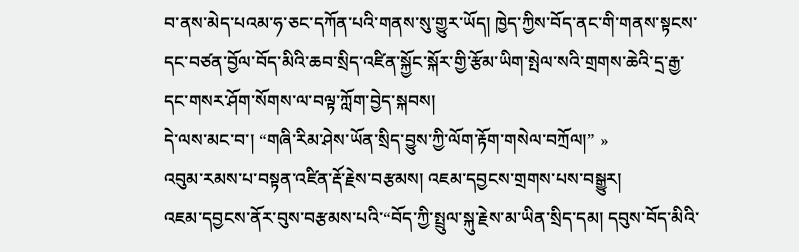བ་ནས་མེད་པའམ་ཧ་ཅང་དཀོན་པའི་གནས་སུ་གྱུར་ཡོད། ཁྱེད་ཀྱིས་བོད་ནང་གི་གནས་སྟངས་དང་བཙན་བྱོལ་བོད་མིའི་ཆབ་སྲིད་འཛིན་སྐྱོང་སྐོར་གྱི་རྩོམ་ཡིག་སྤེལ་སའི་གྲགས་ཆེའི་དྲ་རྒྱ་དང་གསར་ཤོག་སོགས་ལ་བལྟ་ཀློག་བྱེད་སྐབས།
དེ་ལས་མང་བ་། “གཞི་རིམ་ཤེས་ཡོན་སྲིད་བྱུས་ཀྱི་ལོག་རྟོག་གསེལ་བཀྲོལ།” »
འབུམ་རམས་པ་བསྟན་འཛིན་རྡོ་རྗེས་བརྩམས། འཇམ་དབྱངས་གྲགས་པས་བསྒྱུར།
འཇམ་དབྱངས་ནོར་བུས་བརྩམས་པའི་“བོད་ཀྱི་སྤྲུལ་སྐུ་རྗེས་མ་ཡིན་སྲིད་དམ། དབུས་བོད་མིའི་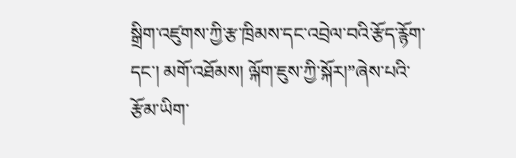སྒྲིག་འཛུགས་ཀྱི་རྩ་ཁྲིམས་དང་འབྲེལ་བའི་རྩོད་རྙོག་དང་། མགོ་འཐོམས། ལྐོག་ཇུས་ཀྱི་སྐོར།”ཞེས་པའི་རྩོམ་ཡིག་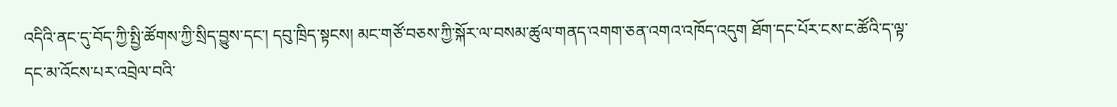འདིའི་ནང་དུ་བོད་ཀྱི་སྤྱི་ཚོགས་ཀྱི་སྲིད་བྱུས་དང་། དབུ་ཁྲིད་སྟངས། མང་གཙོ་བཅས་ཀྱི་སྐོར་ལ་བསམ་ཚུལ་གནད་འགག་ཅན་འགའ་འཁོད་འདུག ཐོག་དང་པོར་ངས་ང་ཚོའི་ད་ལྟ་དང་མ་འོངས་པར་འབྲེལ་བའི་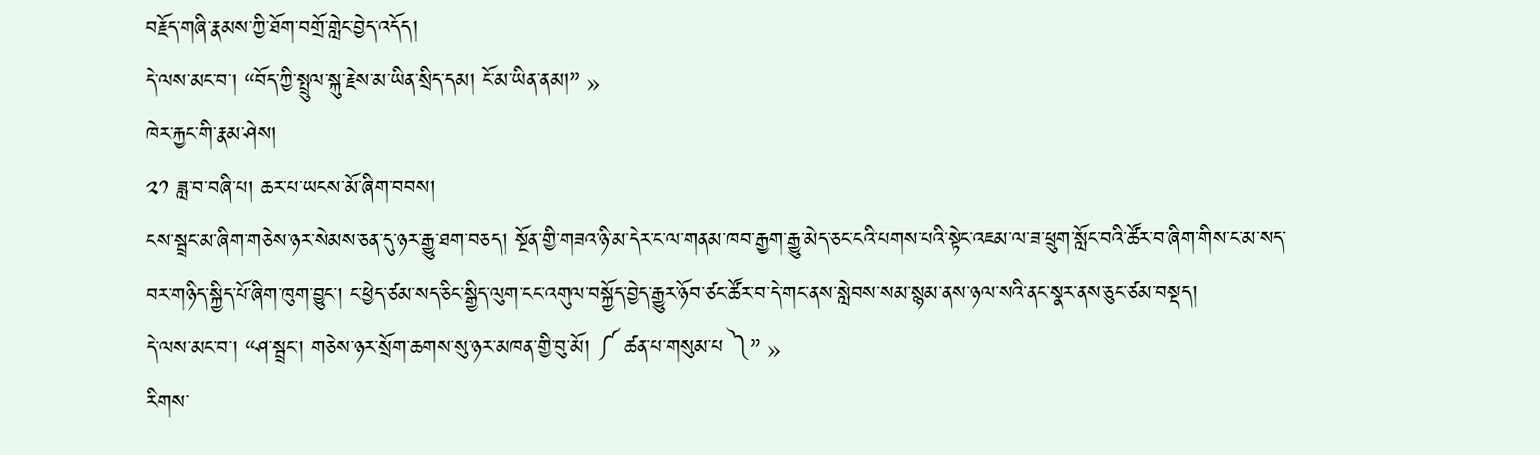བརྗོད་གཞི་རྣམས་ཀྱི་ཐོག་བགྲོ་གླེང་བྱེད་འདོད།
དེ་ལས་མང་བ་། “བོད་ཀྱི་སྤྲུལ་སྐུ་རྗེས་མ་ཡིན་སྲིད་དམ། ངོ་མ་ཡིན་ནམ།” »
ཁེར་རྐྱང་གི་རྣམ་ཤེས།
༢༡ ཟླ་བ་བཞི་པ། ཆར་པ་ཡངས་མོ་ཞིག་བབས།
ངས་སྦྲང་མ་ཞིག་གཅེས་ཉར་སེམས་ཅན་དུ་ཉར་རྒྱུ་ཐག་བཅད། སྔོན་གྱི་གཟའ་ཉི་མ་དེར་ང་ལ་གནམ་ཁབ་རྒྱག་རྒྱུ་མེད་ཅང་ངའི་པགས་པའི་སྟེང་འཇམ་ལ་ཟ་ཕྲུག་སློང་བའི་ཚོར་བ་ཞིག་གིས་ང་མ་སད་བར་གཉིད་སྐྱིད་པོ་ཞིག་ཁུག་བྱུང་། ང་ཕྱེད་ཙམ་སད་ཅིང་སྒྱིད་ལུག་ངང་འགུལ་བསྐྱོད་བྱེད་རྒྱུར་ཉོབ་ཙང་ཚོར་བ་དེ་གང་ནས་སླེབས་སམ་སྙམ་ནས་ཉལ་སའི་ནང་སྣར་ནས་ཅུང་ཙམ་བསྡད།
དེ་ལས་མང་བ་། “ཤ་སྦྲང་། གཅེས་ཉར་སྲོག་ཆགས་སུ་ཉར་མཁན་གྱི་བུ་མོ། ༼ ཚན་པ་གསུམ་པ ༽” »
རིགས་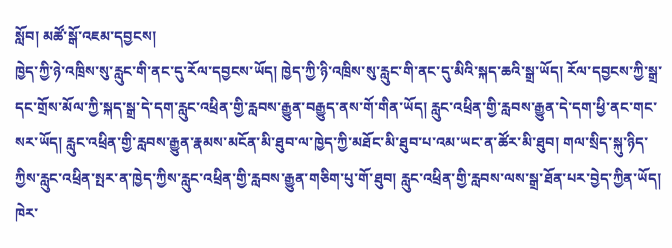སློབ། མཚོ་སྒོ་འཇམ་དབྱངས།
ཁྱེད་ཀྱི་ཉེ་འཁྲིས་སུ་རླུང་གི་ནང་དུ་རོལ་དབྱངས་ཡོད། ཁྱེད་ཀྱི་ཉི་འཁྲིས་སུ་རླུང་གི་ནང་དུ་མིའི་སྐད་ཆའི་སྒྲ་ཡོད། རོལ་དབྱངས་ཀྱི་སྒྲ་དང་གྲོས་མོལ་ཀྱི་སྐད་སྒྲ་དེ་དག་རླུང་འཕྲིན་གྱི་རླབས་རྒྱུན་བརྒྱུད་ནས་གོ་གིན་ཡོད། རླུང་འཕྲིན་གྱི་རླབས་རྒྱུན་དེ་དག་ཕྱི་ནང་གང་སར་ཡོད། རླུང་འཕྲིན་གྱི་རླབས་རྒྱུན་རྣམས་མངོན་མི་ཐུབ་ལ་ཁྱེད་ཀྱི་མཐོང་མི་ཐུབ་པ་འམ་ཡང་ན་ཚོར་མི་ཐུབ། གལ་སྲིད་སྐུ་ཉིད་ཀྱིས་རླུང་འཕྲིན་སྤར་ན་ཁྱེད་ཀྱིས་རླུང་འཕྲིན་གྱི་རླབས་རྒྱུན་གཅིག་པུ་གོ་ཐུབ། རླུང་འཕྲིན་གྱི་རླབས་ལས་སྒྲ་ཐོན་པར་བྱེད་ཀྱིན་ཡོད།
ཁེར་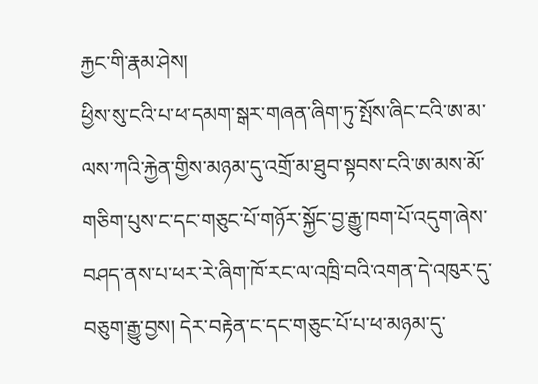རྐྱང་གི་རྣམ་ཤེས།
ཕྱིས་སུ་ངའི་པ་ཕ་དམག་སྒར་གཞན་ཞིག་ཏུ་སྤོས་ཞིང་ངའི་ཨ་མ་ལས་ཀའི་རྐྱེན་གྱིས་མཉམ་དུ་འགྲོ་མ་ཐུབ་སྟབས་ངའི་ཨ་མས་མོ་གཅིག་པུས་ང་དང་གཅུང་པོ་གཉོར་སྐྱོང་བྱ་རྒྱུ་ཁག་པོ་འདུག་ཞེས་བཤད་ནས་པ་ཕར་རེ་ཞིག་ཁོ་རང་ལ་འཁྲི་བའི་འགན་དེ་འཁུར་དུ་བཅུག་རྒྱུ་བྱས། དེར་བརྟེན་ང་དང་གཅུང་པོ་པ་ཕ་མཉམ་དུ་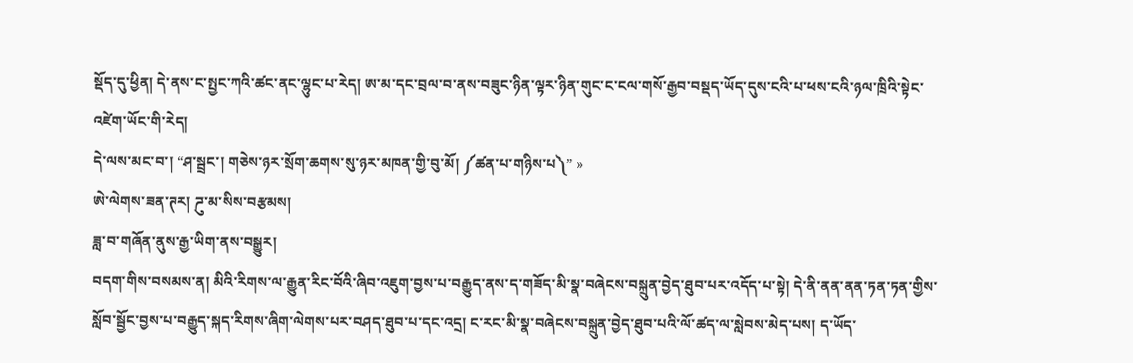སྡོད་དུ་ཕྱིན། དེ་ནས་ང་སྤྱང་ཀའི་ཚང་ནང་ལྷུང་པ་རེད། ཨ་མ་དང་བྲལ་བ་ནས་བཟུང་ཉིན་ལྟར་ཉིན་གུང་ང་ངལ་གསོ་རྒྱབ་བསྡད་ཡོད་དུས་ངའི་པ་ཕས་ངའི་ཉལ་ཁྲིའི་སྟེང་འཛེག་ཡོང་གི་རེད།
དེ་ལས་མང་བ་། “ཤ་སྦྲང་། གཅེས་ཉར་སྲོག་ཆགས་སུ་ཉར་མཁན་གྱི་བུ་མོ། ༼ཚན་པ་གཉིས་པ༽” »
ཨེ་ལེགས་ཟན་ཊར། ཌུ་མ་སིས་བརྩམས།
ཟླ་བ་གཞོན་ནུས་རྒྱ་ཡིག་ནས་བསྒྱུར།
བདག་གིས་བསམས་ན། མིའི་རིགས་ལ་རྒྱུན་རིང་བོའི་ཞིབ་འཇུག་བྱས་པ་བརྒྱུད་ནས་ད་གཟོད་མི་སྣ་བཞེངས་བསྐྲུན་བྱེད་ཐུབ་པར་འདོད་པ་སྟེ། དེ་ནི་ནན་ནན་ཏན་ཏན་གྱིས་སློབ་སྦྱོང་བྱས་པ་བརྒྱུད་སྐད་རིགས་ཞིག་ལེགས་པར་བཤད་ཐུབ་པ་དང་འདྲ། ང་རང་མི་སྣ་བཞེངས་བསྐྲུན་བྱེད་ཐུབ་པའི་ལོ་ཚད་ལ་སླེབས་མེད་པས། ད་ཡོད་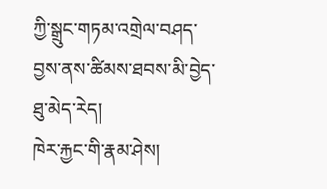ཀྱི་སྒྲུང་གཏམ་འགྲེལ་བཤད་བྱས་ནས་ཚིམས་ཐབས་མི་བྱེད་ཐུ་མེད་རེད།
ཁེར་རྐྱང་གི་རྣམ་ཤེས།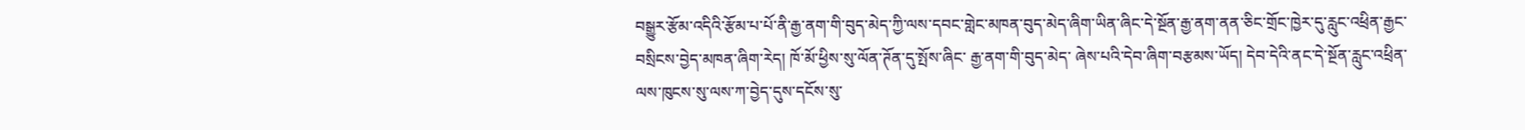བསྒྱུར་རྩོམ་འདིའི་རྩོམ་པ་པོ་ནི་རྒྱ་ནག་གི་བུད་མེད་ཀྱི་ལས་དབང་གླེང་མཁན་བུད་མེད་ཞིག་ཡིན་ཞིང་དེ་སྔོན་རྒྱ་ནག་ནན་ཅིང་གྲོང་ཁྱེར་དུ་རླུང་འཕྲིན་རྒྱང་བསྲིངས་བྱེད་མཁན་ཞིག་རེད། ཁོ་མོ་ཕྱིས་སུ་ལོན་ཊོན་དུ་སྤོས་ཞིང་ རྒྱ་ནག་གི་བུད་མེད་ ཞེས་པའི་དེབ་ཞིག་བརྩམས་ཡོད། དེབ་དེའི་ནང་དེ་སྔོན་རླུང་འཕྲིན་ལས་ཁུངས་སུ་ལས་ཀ་བྱེད་དུས་དངོས་སུ་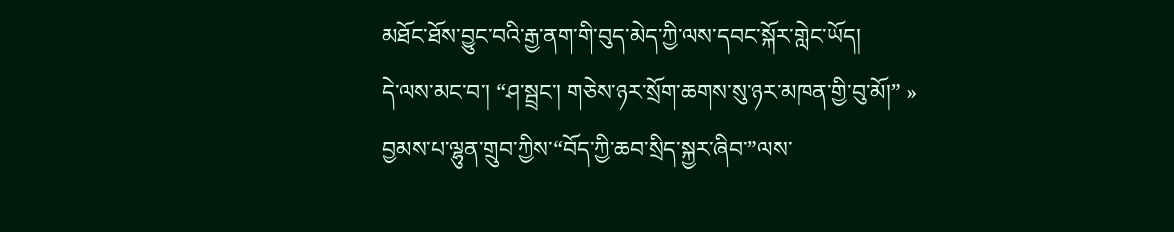མཐོང་ཐོས་བྱུང་བའི་རྒྱ་ནག་གི་བུད་མེད་ཀྱི་ལས་དབང་སྐོར་གླེང་ཡོད།
དེ་ལས་མང་བ་། “ཤ་སྦྲང་། གཅེས་ཉར་སྲོག་ཆགས་སུ་ཉར་མཁན་གྱི་བུ་མོ།” »
བྱམས་པ་ལྷུན་གྲུབ་ཀྱིས་“བོད་ཀྱི་ཆབ་སྲིད་སྐྱར་ཞིབ་”ལས་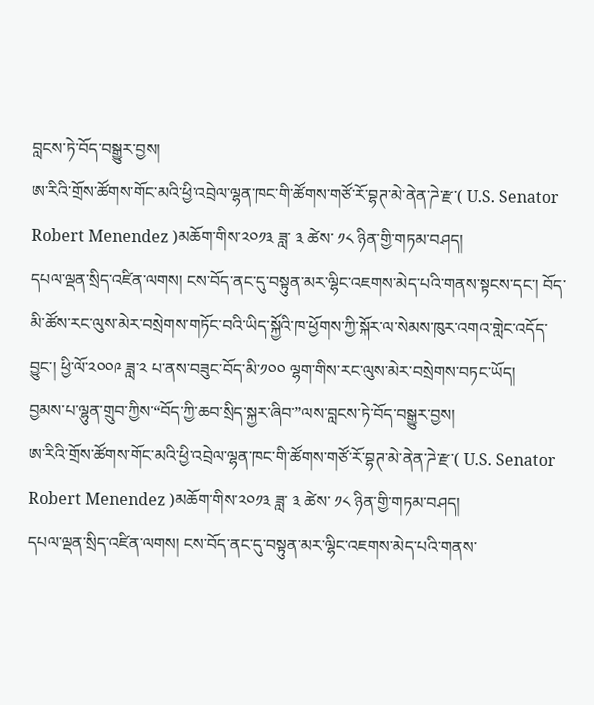བླངས་ཏེ་བོད་བསྒྱུར་བྱས།
ཨ་རིའི་གྲོས་ཚོགས་གོང་མའི་ཕྱི་འབྲེལ་ལྷན་ཁང་གི་ཚོགས་གཙོ་རོ་བྷཊ་མེ་ནེན་ཌེ་རྫ་( U.S. Senator Robert Menendez )མཆོག་གིས་༢༠༡༣ ཟླ་ ༣ ཚེས་ ༡༨ ཉིན་གྱི་གཏམ་བཤད།
དཔལ་ལྡན་སྲིད་འཛིན་ལགས། ངས་བོད་ནང་དུ་བསྟུན་མར་ལྷིང་འཇགས་མེད་པའི་གནས་སྟངས་དང་། བོད་མི་ཚོས་རང་ལུས་མེར་བསྲེགས་གཏོང་བའི་ཡིད་སྐྱོའི་ཁ་ཕྱོགས་ཀྱི་སྐོར་ལ་སེམས་ཁུར་འགའ་གླེང་འདོད་བྱུང་། ཕྱི་ལོ་༢༠༠༩ ཟླ་༢ པ་ནས་བཟུང་བོད་མི་༡༠༠ ལྷག་གིས་རང་ལུས་མེར་བསྲེགས་བཏང་ཡོད།
བྱམས་པ་ལྷུན་གྲུབ་ཀྱིས་“བོད་ཀྱི་ཆབ་སྲིད་སྐྱར་ཞིབ་”ལས་བླངས་ཏེ་བོད་བསྒྱུར་བྱས།
ཨ་རིའི་གྲོས་ཚོགས་གོང་མའི་ཕྱི་འབྲེལ་ལྷན་ཁང་གི་ཚོགས་གཙོ་རོ་བྷཊ་མེ་ནེན་ཌེ་རྫ་( U.S. Senator Robert Menendez )མཆོག་གིས་༢༠༡༣ ཟླ་ ༣ ཚེས་ ༡༨ ཉིན་གྱི་གཏམ་བཤད།
དཔལ་ལྡན་སྲིད་འཛིན་ལགས། ངས་བོད་ནང་དུ་བསྟུན་མར་ལྷིང་འཇགས་མེད་པའི་གནས་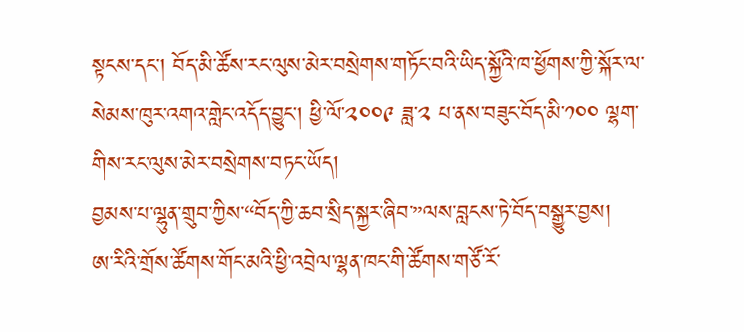སྟངས་དང་། བོད་མི་ཚོས་རང་ལུས་མེར་བསྲེགས་གཏོང་བའི་ཡིད་སྐྱོའི་ཁ་ཕྱོགས་ཀྱི་སྐོར་ལ་སེམས་ཁུར་འགའ་གླེང་འདོད་བྱུང་། ཕྱི་ལོ་༢༠༠༩ ཟླ་༢ པ་ནས་བཟུང་བོད་མི་༡༠༠ ལྷག་གིས་རང་ལུས་མེར་བསྲེགས་བཏང་ཡོད།
བྱམས་པ་ལྷུན་གྲུབ་ཀྱིས་“བོད་ཀྱི་ཆབ་སྲིད་སྐྱར་ཞིབ་”ལས་བླངས་ཏེ་བོད་བསྒྱུར་བྱས།
ཨ་རིའི་གྲོས་ཚོགས་གོང་མའི་ཕྱི་འབྲེལ་ལྷན་ཁང་གི་ཚོགས་གཙོ་རོ་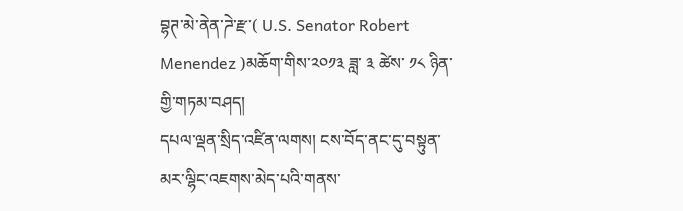བྷཊ་མེ་ནེན་ཌེ་རྫ་( U.S. Senator Robert Menendez )མཆོག་གིས་༢༠༡༣ ཟླ་ ༣ ཚེས་ ༡༨ ཉིན་གྱི་གཏམ་བཤད།
དཔལ་ལྡན་སྲིད་འཛིན་ལགས། ངས་བོད་ནང་དུ་བསྟུན་མར་ལྷིང་འཇགས་མེད་པའི་གནས་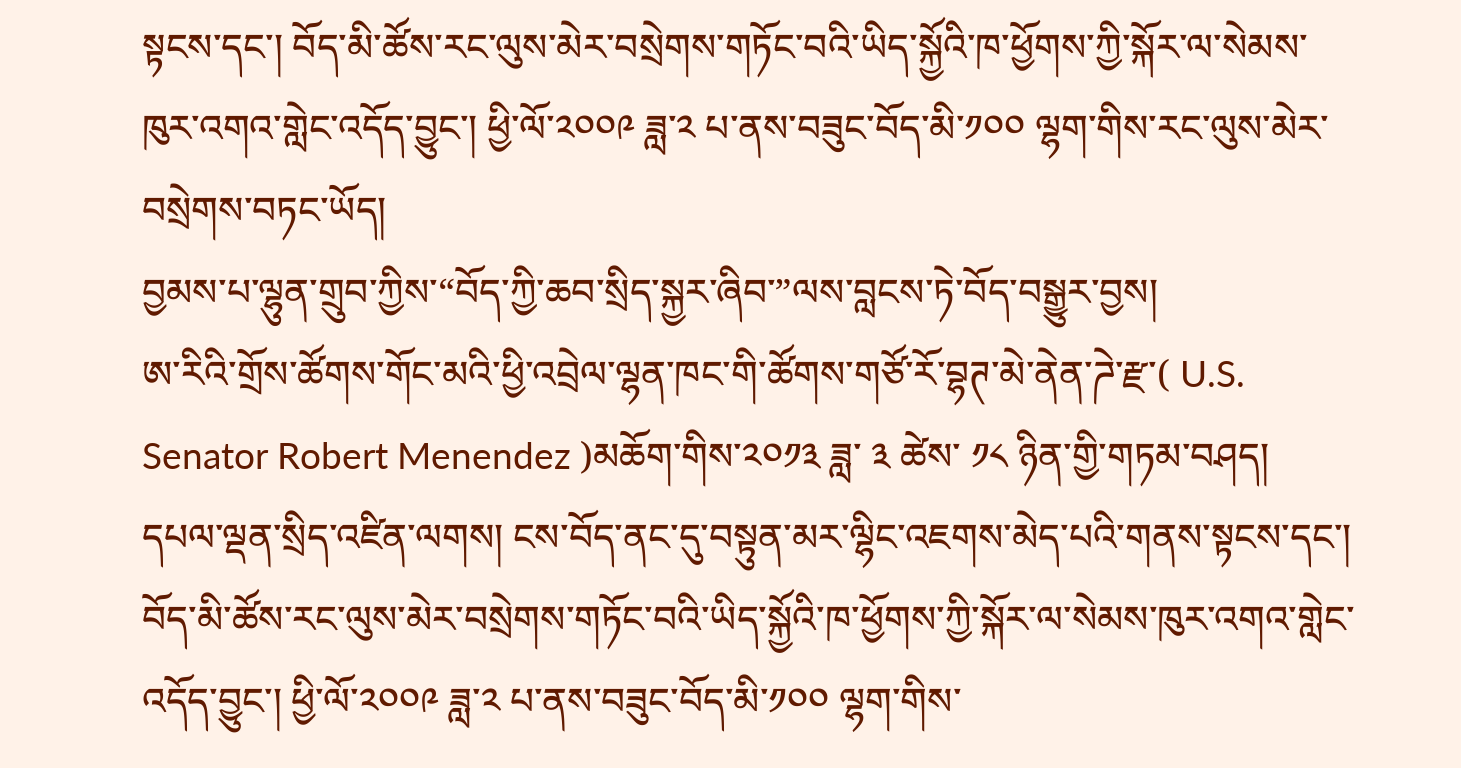སྟངས་དང་། བོད་མི་ཚོས་རང་ལུས་མེར་བསྲེགས་གཏོང་བའི་ཡིད་སྐྱོའི་ཁ་ཕྱོགས་ཀྱི་སྐོར་ལ་སེམས་ཁུར་འགའ་གླེང་འདོད་བྱུང་། ཕྱི་ལོ་༢༠༠༩ ཟླ་༢ པ་ནས་བཟུང་བོད་མི་༡༠༠ ལྷག་གིས་རང་ལུས་མེར་བསྲེགས་བཏང་ཡོད།
བྱམས་པ་ལྷུན་གྲུབ་ཀྱིས་“བོད་ཀྱི་ཆབ་སྲིད་སྐྱར་ཞིབ་”ལས་བླངས་ཏེ་བོད་བསྒྱུར་བྱས།
ཨ་རིའི་གྲོས་ཚོགས་གོང་མའི་ཕྱི་འབྲེལ་ལྷན་ཁང་གི་ཚོགས་གཙོ་རོ་བྷཊ་མེ་ནེན་ཌེ་རྫ་( U.S. Senator Robert Menendez )མཆོག་གིས་༢༠༡༣ ཟླ་ ༣ ཚེས་ ༡༨ ཉིན་གྱི་གཏམ་བཤད།
དཔལ་ལྡན་སྲིད་འཛིན་ལགས། ངས་བོད་ནང་དུ་བསྟུན་མར་ལྷིང་འཇགས་མེད་པའི་གནས་སྟངས་དང་། བོད་མི་ཚོས་རང་ལུས་མེར་བསྲེགས་གཏོང་བའི་ཡིད་སྐྱོའི་ཁ་ཕྱོགས་ཀྱི་སྐོར་ལ་སེམས་ཁུར་འགའ་གླེང་འདོད་བྱུང་། ཕྱི་ལོ་༢༠༠༩ ཟླ་༢ པ་ནས་བཟུང་བོད་མི་༡༠༠ ལྷག་གིས་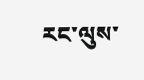རང་ལུས་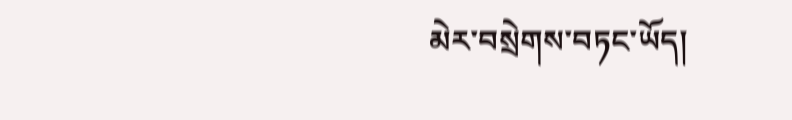མེར་བསྲེགས་བཏང་ཡོད།